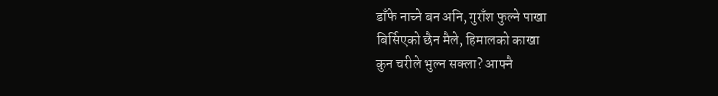डाँफे नाच्ने बन अनि, गुराँश फुल्ने पाखा
बिर्सिएको छैन मैले, हिमालको काखा
कुन चरीले भुल्न सक्ला? आफ्नै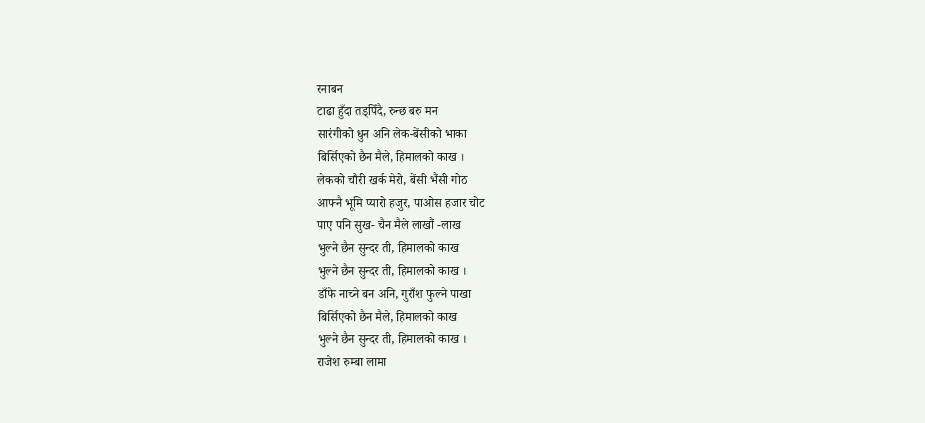रनाबन
टाढा हुँदा तड्पिँदै, रुन्छ बरु मन
सारंगीको धुन अनि लेक-बेंसीको भाका
बिर्सिएको छैन मैले, हिमालको काख ।
लेकको चौरी खर्क मेरो, बेंसी भैंसी गोठ
आफ्नै भूमि प्यारो हजुर, पाओस हजार चोट
पाए पनि सुख- चैन मैले लाखौं -लाख
भुल्ने छैन सुन्दर ती, हिमालको काख
भुल्ने छैन सुन्दर ती, हिमालको काख ।
डाँफे नाच्ने बन अनि, गुराँश फुल्ने पाखा
बिर्सिएको छैन मैले, हिमालको काख
भुल्ने छैन सुन्दर ती, हिमालको काख ।
राजेश रुम्बा लामा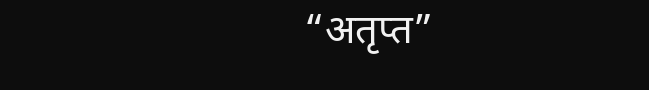“अतृप्त”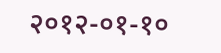२०१२-०१-१०